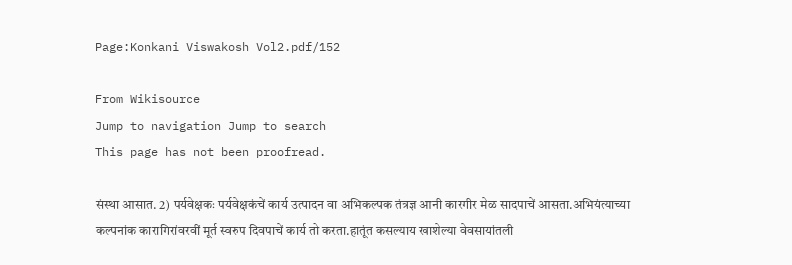Page:Konkani Viswakosh Vol2.pdf/152

From Wikisource
Jump to navigation Jump to search
This page has not been proofread.

संस्था आसात. 2) पर्यवेक्षकः पर्यवेक्षकंचें कार्य उत्पादन वा अभिकल्पक तंत्रज्ञ आनी कारगीर मेळ सादपाचें आसता.अभियंत्याच्या कल्पनांक कारागिरांवरवीं मूर्त स्वरुप दिवपाचें कार्य तो करता.हातूंत कसल्याय खाशेल्या वेवसायांतली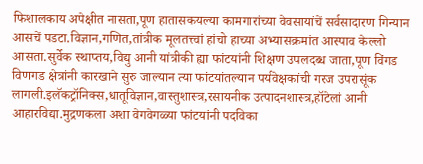फिशालकाय अपेक्षीत नासता,पूण हातासकयल्या कामगारांच्या वेवसायांचें सर्वसादारण गिन्यान आसचें पडटा.विज्ञान,गणित,तांत्रीक मूलतत्त्वां हांचो हाच्या अभ्यासक्रमांत आस्पाव केल्लो आसता.सुर्वेक स्थाप्तय,विद्यु आनी यांत्रीकी ह्या फांटयांनी शिक्षण उपलदब्ध जाता,पूण विंगड विणगड क्षेत्रांनी कारखाने सुरु जाल्यान त्या फांटयांतल्यान पर्यवेक्षकांची गरज उपरासूंक लागली.इलॅकट्रॉनिक्स,धातूविज्ञान,वास्तुशास्त्र,रसायनीक उत्पादनशास्त्र,हॉटेलां आनी आहारविद्या.मुद्रणकला अशा वेगवेगळ्या फांटयांनी पदविका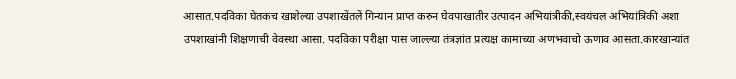आसात.पदविका घेतकच खाशेल्या उपशाखेंतलें गिन्यान प्राप्त करुन घेवपाखातीर उत्पादन अभियांत्रीकी,स्वयंचल अभियांत्रिकी अशा उपशाखांनी शिक्षणाची वेवस्था आसा. पदविका परीक्षा पास जाल्ल्या तंत्रज्ञांत प्रत्यक्ष कामाच्या अणभवाचो ऊणाव आसता.कारखान्यांत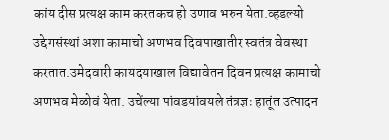कांय दीस प्रत्यक्ष काम करतकच हो उणाव भरुन येता.व्हडल्यो उद्देगसंस्थां अशा कामाचो अणभव दिवपाखातीर स्वतंत्र वेवस्था करतात.उमेदवारी कायदयाखाल विद्यावेतन दिवन प्रत्यक्ष कामाचो अणभव मेळोवं येता. उचेंल्या पांवडयांवयले तंत्रज्ञः हातूंत उत्पादन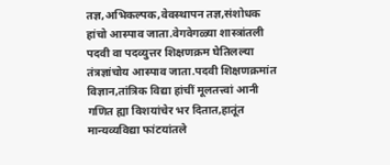तज्ञ,अभिकल्पक,वेवस्थापन तज्ञ,संशोधक हांचो आस्पाव जाता.वेगवेगळ्या शास्त्रांतली पदवी वा पदव्युत्तर शिक्षणक्रम घेतिलल्या तंत्रज्ञांचोय आस्पाव जाता.पदवी शिक्षणक्रमांत विज्ञान,तांत्रिक विद्या हांचीं मूलतत्त्वां आनी गणित ह्या विशयांचेर भर दितात,हातूंत मान्यव्यविद्या फांटयांतले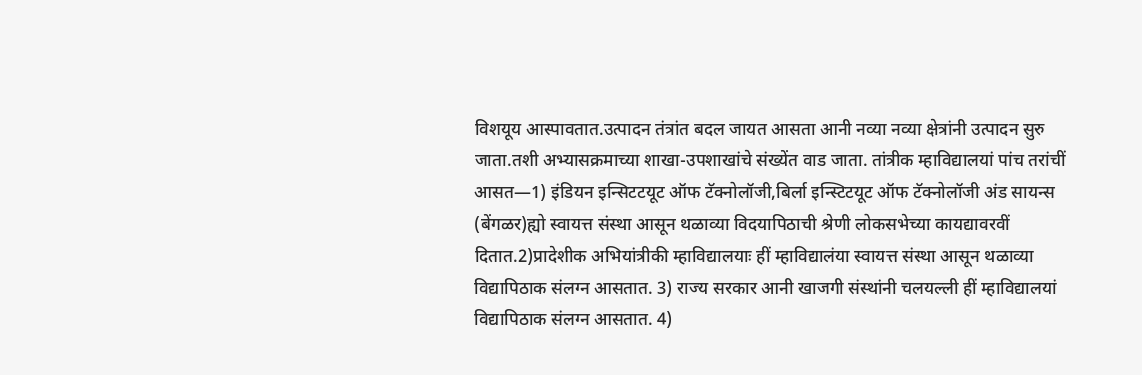विशयूय आस्पावतात.उत्पादन तंत्रांत बदल जायत आसता आनी नव्या नव्या क्षेत्रांनी उत्पादन सुरु जाता.तशी अभ्यासक्रमाच्या शाखा-उपशाखांचे संख्येंत वाड जाता. तांत्रीक म्हाविद्यालयां पांच तरांचीं आसत—1) इंडियन इन्सिटटयूट ऑफ टॅक्नोलॉजी,बिर्ला इन्स्टिटयूट ऑफ टॅक्नोलॉजी अंड सायन्स (बेंगळर)ह्यो स्वायत्त संस्था आसून थळाव्या विदयापिठाची श्रेणी लोकसभेच्या कायद्यावरवीं दितात.2)प्रादेशीक अभियांत्रीकी म्हाविद्यालयाः हीं म्हाविद्यालंया स्वायत्त संस्था आसून थळाव्या विद्यापिठाक संलग्न आसतात. 3) राज्य सरकार आनी खाजगी संस्थांनी चलयल्ली हीं म्हाविद्यालयां विद्यापिठाक संलग्न आसतात. 4)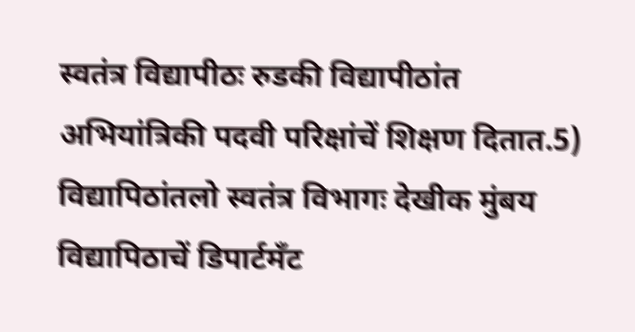स्वतंत्र विद्यापीठः रुडकी विद्यापीठांत अभियांत्रिकी पदवी परिक्षांचें शिक्षण दितात.5) विद्यापिठांतलो स्वतंत्र विभागः देखीक मुंबय विद्यापिठाचें डिपार्टमँट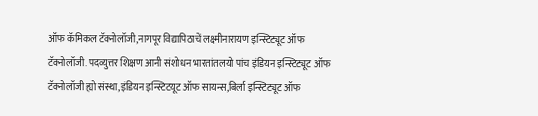ऑफ कॅमिकल टॅक्नोलॉजी,नागपूर विद्यापिठाचें लक्ष्मीनारायण इन्स्टिट्यूट ऑफ टॅक्नोलॉजी. पदव्युत्तर शिक्षण आनी संशोधन भारतांतलयो पांच इंडियन इन्स्टिट्यूट ऑफ टॅक्नोलॉजी ह्यो संस्था,इंडियन इन्स्टिटयूट ऑफ सायन्स,बिर्ला इन्स्टिट्यूट ऑफ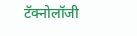टॅक्नोलॉजी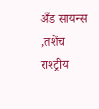अँड सायन्स ,तशेंच राश्ट्रीय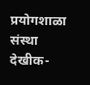प्रयोगशाळा संस्था देखीक-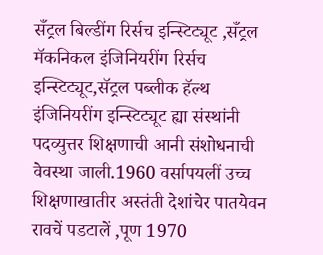सँट्रल बिल्डींग रिर्सच इन्स्टिट्यूट ,सँट्रल मॅकनिकल इंजिनियरींग रिर्सच इन्स्टिट्यूट,सॅट्रल पब्लीक हॅल्थ इंजिनियरींग इन्स्टिट्यूट ह्या संस्थांनी पदव्युत्तर शिक्षणाची आनी संशोधनाची वेवस्था जाली.1960 वर्सापयलीं उच्च शिक्षणाखातीर अस्तंती देशांचेर पातयेवन रावचें पडटालें ,पूण 1970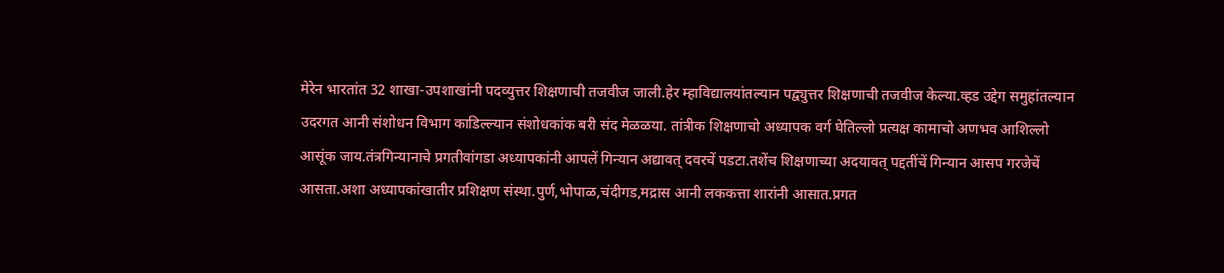मेरेन भारतांत 32 शाखा-उपशाखांनी पदव्युत्तर शिक्षणाची तजवीज जाली.हेर म्हाविद्यालयांतल्यान पद्व्युत्तर शिक्षणाची तजवीज केल्या.व्हड उद्देग समुहांतल्यान उदरगत आनी संशोधन विभाग काडिल्ल्यान संशोधकांक बरी संद मेळळया. तांत्रीक शिक्षणाचो अध्यापक वर्ग घेतिल्लो प्रत्यक्ष कामाचो अणभव आशिल्लो आसूंक जाय.तंत्रगिन्यानाचे प्रगतीवांगडा अध्यापकांनी आपलें गिन्यान अद्यावत् दवरचें पडटा.तशेंच शिक्षणाच्या अदयावत् पद्दतींचें गिन्यान आसप गरजेचें आसता.अशा अध्यापकांखातीर प्रशिक्षण संस्था.पुर्ण,भोपाळ,चंदीगड,मद्रास आनी लककत्ता शारांनी आसात.प्रगत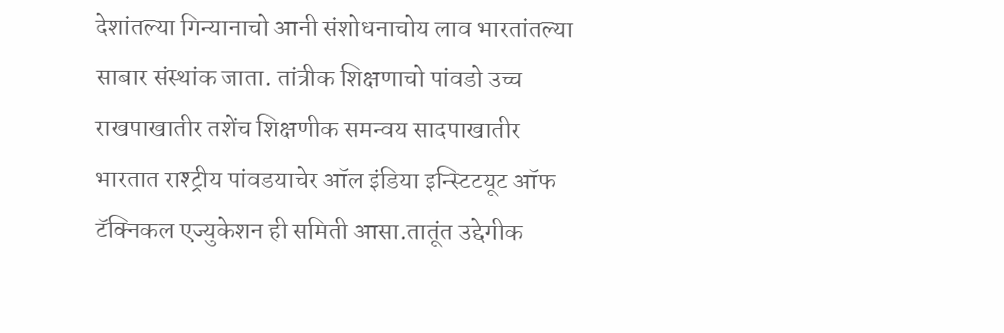देशांतल्या गिन्यानाचो आनी संशोधनाचोय लाव भारतांतल्या साबार संस्थांक जाता. तांत्रीक शिक्षणाचो पांवडो उच्च राखपाखातीर तशेंच शिक्षणीक समन्वय सादपाखातीर भारतात राश्ट्रीय पांवडयाचेर ऑल इंडिया इन्स्टिटयूट ऑफ टॅक्निकल एज्युकेशन ही समिती आसा.तातूंत उद्देगीक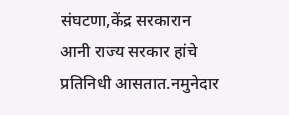संघटणा,केंद्र सरकारान आनी राज्य सरकार हांचे प्रतिनिधी आसतात.नमुनेदार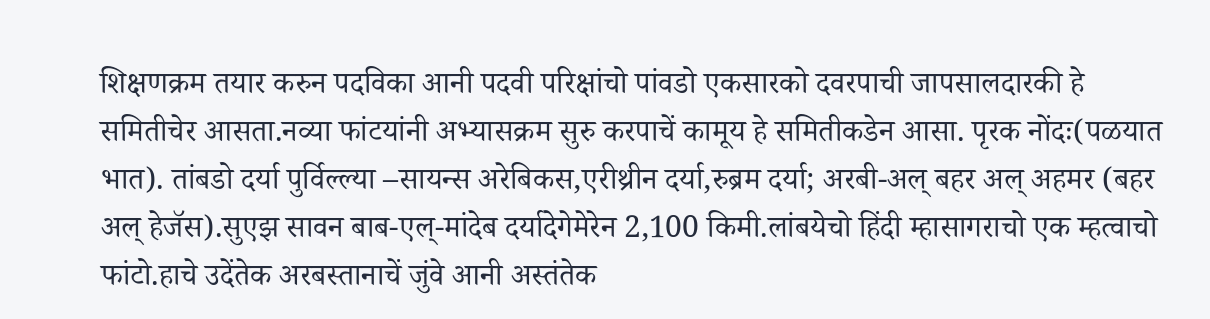शिक्षणक्रम तयार करुन पदविका आनी पदवी परिक्षांचो पांवडो एकसारको दवरपाची जापसालदारकी हे समितीचेर आसता.नव्या फांटयांनी अभ्यासक्रम सुरु करपाचें कामूय हे समितीकडेन आसा. पृरक नोंदः(पळयात भात). तांबडो दर्या पुर्विल्ल्या –सायन्स अरेबिकस,एरीथ्रीन दर्या,रुब्रम दर्या; अरबी-अल् बहर अल् अहमर (बहर अल् हेजॅस).सुएझ सावन बाब-एल्-मांदेब दर्यादेगेमेरेन 2,100 किमी.लांबयेचो हिंदी म्हासागराचो एक म्हत्वाचो फांटो.हाचे उदेंतेक अरबस्तानाचें जुंवे आनी अस्तंतेक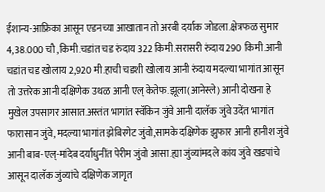ईशान्य-आफ्रिका आसून एडनच्या आखातान तो अरबी दर्याक जोडला.क्षेत्रफळ सुमार 4,38.000 चौ ,किमी.चडांत चड रुंदाय 322 किमी.सरासरी रुंदाय 290 किमी.आनी चडांत चड खोलाय 2,920 मी.हाची चडशी खोलाय आनी रुंदाय मदल्या भागांत आसून तो उत्तरेक आनी दक्षिणेक उथळ आनी एल् केतेफ.झूला(आनेस्ले) आनी दोखना हे मुखेल उपसागर आसात.अस्तंत भागांत स्वॅकिन जुंवे आनी दालॅक जुंवे उदेंत भागांत फारासान जुंवे,मदल्या भागांत झेबिरगेट जुंवो,सामके दक्षिणेक झुफार आनी हानीश जुंवे आनी बाब-एल्-मांदेब दर्याधुनींत पेरीम जुंवो आसा.ह्या जुंव्यांमदले कांय जुंवे खडपांचे आसून दालॅक जुंव्यांचे दक्षिणेक जागृत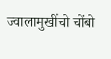ज्वालामुखींचो चोंबो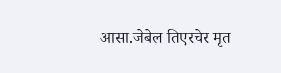आसा.जेबेल तिएरचेर मृत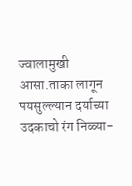ज्वालामुखी आसा.ताका लागून पयसुल्ल्यान दर्याच्या उदकाचो रंग निळ्या-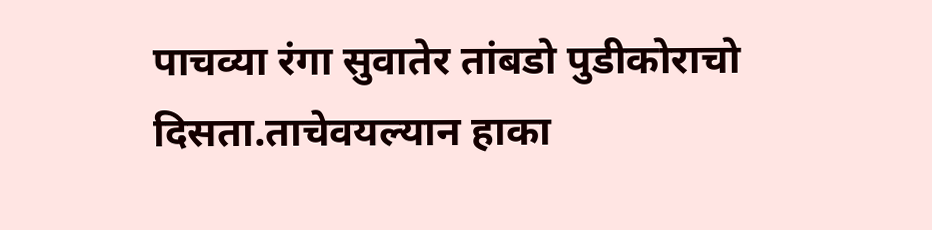पाचव्या रंगा सुवातेर तांबडो पुडीकोराचो दिसता.ताचेवयल्यान हाका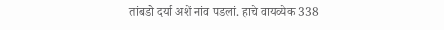तांबडो दर्या अशें नांव पडलां. हाचे वायव्येक 338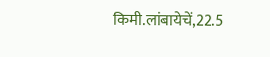किमी.लांबायेचें,22.5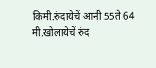किमी.रुंदायेचें आनी 55ते 64 मी.खोलायेचें रुंद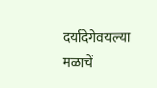दर्यादेगेवयल्या मळाचें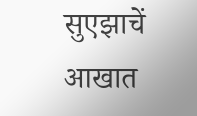सुएझाचें आखात